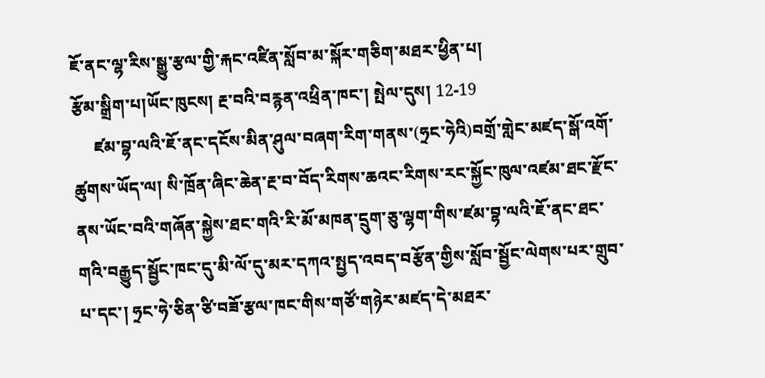ཇོ་ནང་ལྷ་རིས་སྒྱུ་རྩལ་གྱི་རྐང་འཛིན་སློབ་མ་སྐོར་གཅིག་མཐར་ཕྱིན་པ།
རྩོམ་སྒྲིག་པ།ཡོང་ཁུངས། རྔ་བའི་བརྙན་འཕྲིན་ཁང་། སྤེལ་དུས། 12-19
     ཛམ་བྷ་ལའི་ཇོ་ནང་དངོས་མིན་ཤུལ་བཞག་རིག་གནས་(ཧྲང་ཧེའི)བགྲོ་གླེང་མཛད་སྒོ་འགོ་ཚུགས་ཡོད་ལ། སི་ཁྲོན་ཞིང་ཆེན་རྔ་བ་བོད་རིགས་ཆའང་རིགས་རང་སྐྱོང་ཁུལ་འཛམ་ཐང་རྫོང་ནས་ཡོང་བའི་གཞོན་སྐྱེས་ཐང་གའི་རི་མོ་མཁན་དྲུག་ཅུ་ལྷག་གིས་ཛམ་བྷ་ལའི་ཇོ་ནང་ཐང་གའི་བརྒྱུད་སྦྱོང་ཁང་དུ་མི་ལོ་དུ་མར་དཀའ་སྤྱད་འབད་བརྩོན་གྱིས་སློབ་སྦྱོང་ལེགས་པར་གྲུབ་པ་དང་། ཧྲང་ཧེ་ཅིན་ཙི་བཟོ་རྩལ་ཁང་གིས་གཙོ་གཉེར་མཛད་དེ་མཐར་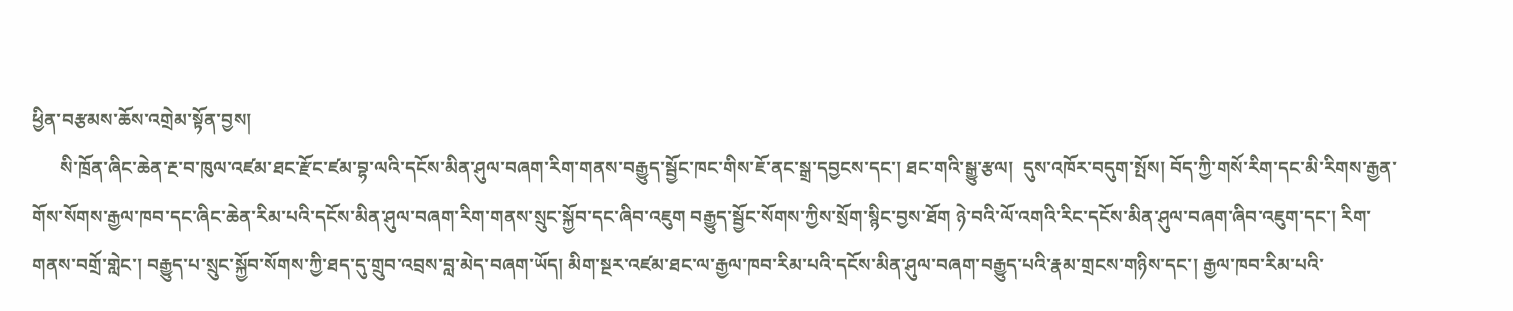ཕྱིན་བརྩམས་ཆོས་འགྲེམ་སྟོན་བྱས།
      སི་ཁྲོན་ཞིང་ཆེན་རྔ་བ་ཁུལ་འཛམ་ཐང་རྫོང་ཛམ་བྷ་ལའི་དངོས་མིན་ཤུལ་བཞག་རིག་གནས་བརྒྱུད་སྦྱོང་ཁང་གིས་ཇོ་ནང་སྒྲ་དབྱངས་དང་། ཐང་གའི་སྒྱུ་རྩལ།  དུས་འཁོར་བདུག་སྤོས། བོད་ཀྱི་གསོ་རིག་དང་མི་རིགས་རྒྱན་གོས་སོགས་རྒྱལ་ཁབ་དང་ཞིང་ཆེན་རིམ་པའི་དངོས་མིན་ཤུལ་བཞག་རིག་གནས་སྲུང་སྐྱོབ་དང་ཞིབ་འཇུག བརྒྱུད་སྦྱོང་སོགས་ཀྱིས་སྲོག་སྙིང་བྱས་ཐོག ཉེ་བའི་ལོ་འགའི་རིང་དངོས་མིན་ཤུལ་བཞག་ཞིབ་འཇུག་དང་། རིག་གནས་བགྲོ་གླེང་། བརྒྱུད་པ་སྲུང་སྐྱོབ་སོགས་ཀྱི་ཐད་དུ་གྲུབ་འབྲས་བླ་མེད་བཞག་ཡོད། མིག་སྔར་འཛམ་ཐང་ལ་རྒྱལ་ཁབ་རིམ་པའི་དངོས་མིན་ཤུལ་བཞག་བརྒྱུད་པའི་རྣམ་གྲངས་གཉིས་དང་། རྒྱལ་ཁབ་རིམ་པའི་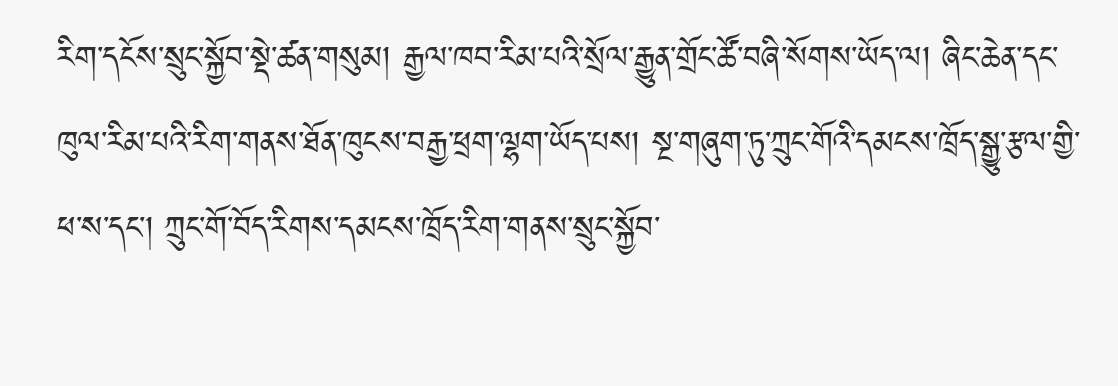རིག་དངོས་སྲུང་སྐྱོབ་སྡེ་ཚན་གསུམ། རྒྱལ་ཁབ་རིམ་པའི་སྲོལ་རྒྱུན་གྲོང་ཚོ་བཞི་སོགས་ཡོད་ལ། ཞིང་ཆེན་དང་ཁུལ་རིམ་པའི་རིག་གནས་ཐོན་ཁུངས་བརྒྱ་ཕྲག་ལྷག་ཡོད་པས། སྔ་གཞུག་ཏུ་ཀྲུང་གོའི་དམངས་ཁྲོད་སྒྱུ་རྩལ་གྱི་ཕ་ས་དང་། ཀྲུང་གོ་བོད་རིགས་དམངས་ཁྲོད་རིག་གནས་སྲུང་སྐྱོབ་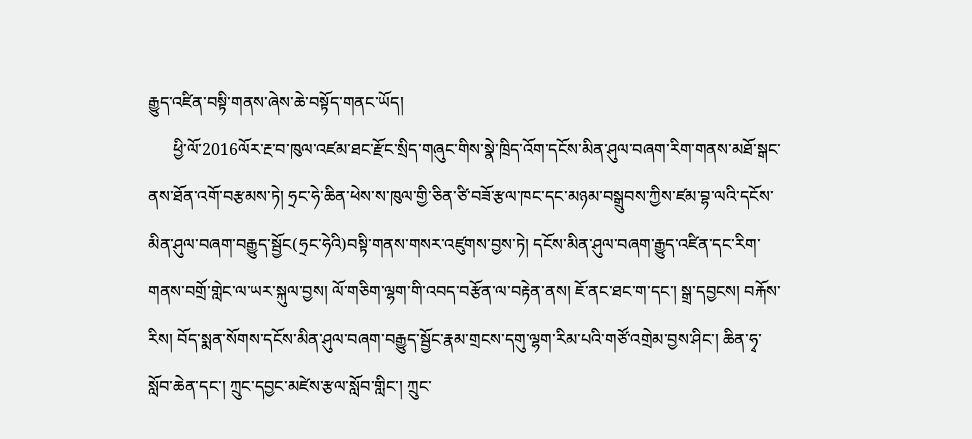རྒྱུད་འཛིན་བསྟི་གནས་ཞེས་ཆེ་བསྟོད་གནང་ཡོད།
      ཕྱི་ལོ་2016ལོར་རྔ་བ་ཁུལ་འཛམ་ཐང་རྫོང་སྲིད་གཞུང་གིས་སྣེ་ཁྲིད་འོག་དངོས་མིན་ཤུལ་བཞག་རིག་གནས་མཐོ་སྒང་ནས་ཐོན་འགོ་བརྩམས་ཏེ། ཧྲང་ཧེ་ཆིན་ཕེས་ས་ཁུལ་གྱི་ཅིན་ཙི་བཟོ་རྩལ་ཁང་དང་མཉམ་བསྒྲུབས་ཀྱིས་ཛམ་བྷ་ལའི་དངོས་མིན་ཤུལ་བཞག་བརྒྱུད་སྦྱོང(ཧྲང་ཧེའི)བསྟི་གནས་གསར་འཛུགས་བྱས་ཏེ། དངོས་མིན་ཤུལ་བཞག་རྒྱུད་འཛིན་དང་རིག་གནས་བགྲོ་གླེང་ལ་ཡར་སྐུལ་བྱས། ལོ་གཅིག་ལྷག་གི་འབད་བརྩོན་ལ་བརྟེན་ནས། ཇོ་ནང་ཐང་ག་དང་། སྒྲ་དབྱངས། བརྐོས་རིས། བོད་སྨན་སོགས་དངོས་མིན་ཤུལ་བཞག་བརྒྱུད་སྦྱོང་རྣམ་གྲངས་དགུ་ལྷག་རིམ་པའི་གཙོ་འགྲེམ་བྱས་ཤིང་། ཆིན་ཧྭ་སློབ་ཆེན་དང་། ཀྲུང་དབྱང་མཛེས་རྩལ་སློབ་གླིང་། ཀྲུང་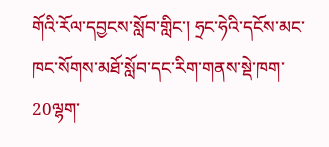གོའི་རོལ་དབྱངས་སློབ་གླིང་། ཧྲང་ཧེའི་དངོས་མང་ཁང་སོགས་མཐོ་སློབ་དང་རིག་གནས་སྡེ་ཁག་20ལྷག་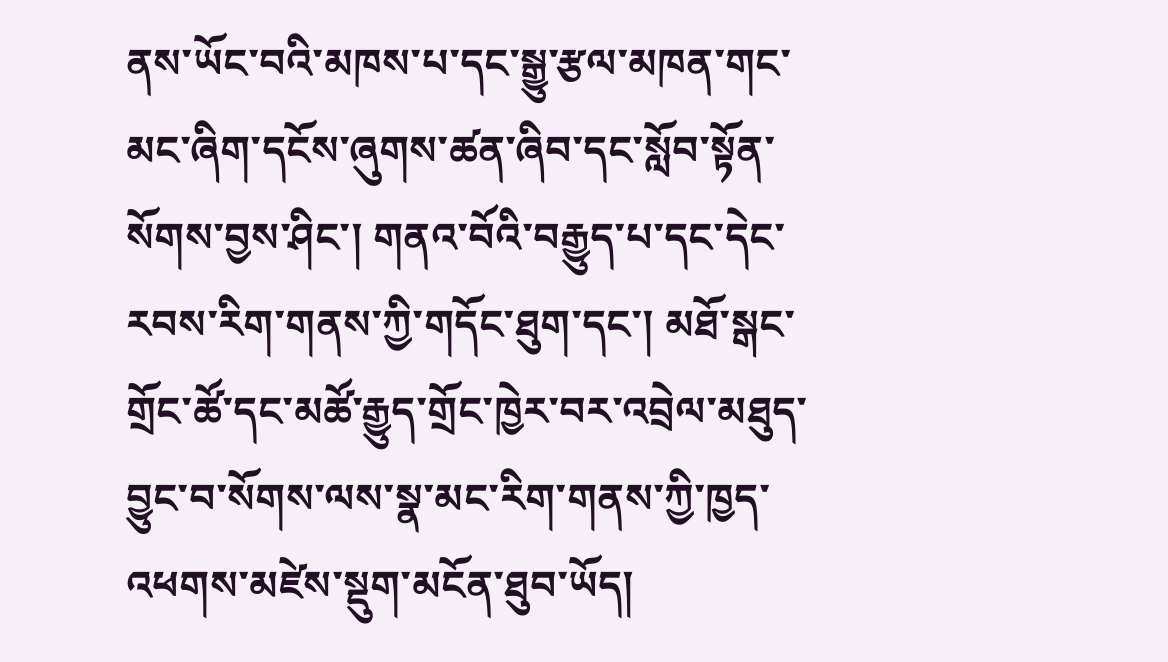ནས་ཡོང་བའི་མཁས་པ་དང་སྒྱུ་རྩལ་མཁན་གང་མང་ཞིག་དངོས་ཞུགས་ཚན་ཞིབ་དང་སློབ་སྟོན་སོགས་བྱས་ཤིང་། གནའ་བོའི་བརྒྱུད་པ་དང་དེང་རབས་རིག་གནས་ཀྱི་གདོང་ཐུག་དང་། མཐོ་སྒང་གྲོང་ཚོ་དང་མཚོ་རྒྱུད་གྲོང་ཁྱེར་བར་འབྲེལ་མཐུད་བྱུང་བ་སོགས་ལས་སྣ་མང་རིག་གནས་ཀྱི་ཁྱད་འཕགས་མཛེས་སྡུག་མངོན་ཐུབ་ཡོད།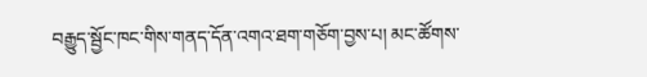བརྒྱུད་སྦྱོང་ཁང་གིས་གནད་དོན་འགའ་ཐག་གཅོག་བྱས་པ། མང་ཚོགས་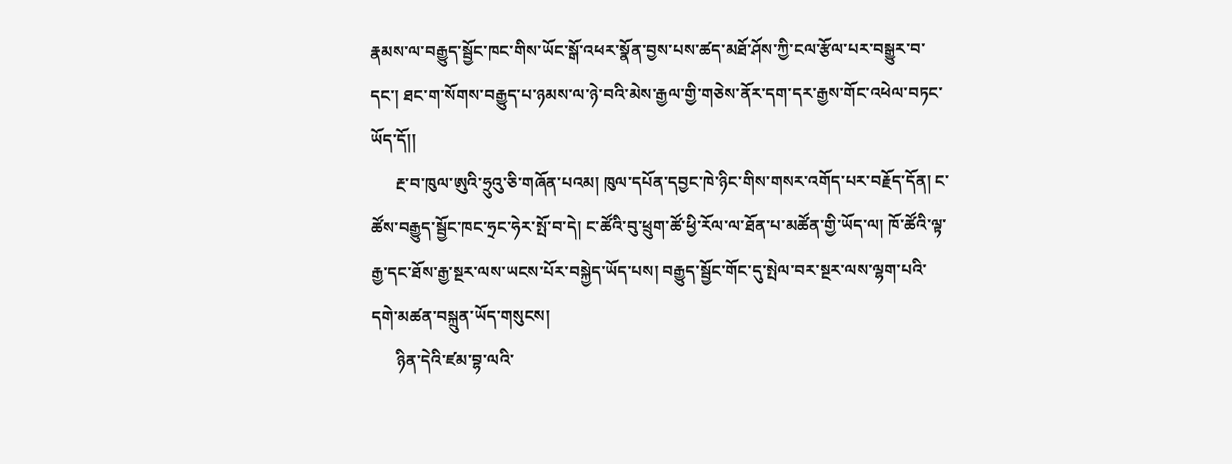རྣམས་ལ་བརྒྱུད་སྦྱོང་ཁང་གིས་ཡོང་སྒོ་འཕར་སྣོན་བྱས་པས་ཚད་མཐོ་ཤོས་ཀྱི་ངལ་རྩོལ་པར་བསྒྱུར་བ་དང་། ཐང་ག་སོགས་བརྒྱུད་པ་ཉམས་ལ་ཉེ་བའི་མེས་རྒྱལ་གྱི་གཅེས་ནོར་དག་དར་རྒྱས་གོང་འཕེལ་བཏང་ཡོད་དོ།།
      རྔ་བ་ཁུལ་ཨུའི་ཧྲུའུ་ཅི་གཞོན་པའམ། ཁུལ་དཔོན་དབྱང་ཁེ་ཉིང་གིས་གསར་འགོད་པར་བརྗོད་དོན། ང་ཚོས་བརྒྱུད་སྦྱོང་ཁང་ཧྲང་ཧེར་སྤོ་བ་དེ། ང་ཚོའི་བུ་ཕྲུག་ཚོ་ཕྱི་རོལ་ལ་ཐོན་པ་མཚོན་གྱི་ཡོད་ལ། ཁོ་ཚོའི་ལྟ་རྒྱ་དང་ཐོས་རྒྱ་སྔར་ལས་ཡངས་པོར་བསྐྱེད་ཡོད་པས། བརྒྱུད་སྦྱོང་གོང་དུ་སྤེལ་བར་སྔར་ལས་ལྷག་པའི་དགེ་མཚན་བསྐྲུན་ཡོད་གསུངས།
      ཉིན་དེའི་ཛམ་བྷ་ལའི་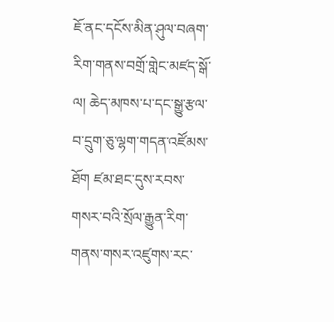ཇོ་ནང་དངོས་མིན་ཤུལ་བཞག་རིག་གནས་བགྲོ་གླེང་མཛད་སྒོ་ལ། ཆེད་མཁས་པ་དང་སྒྱུ་རྩལ་བ་དྲུག་ཅུ་ལྷག་གདན་འཛོམས་ཐོག ཛམ་ཐང་དུས་རབས་གསར་བའི་སྲོལ་རྒྱུན་རིག་གནས་གསར་འཛུགས་རང་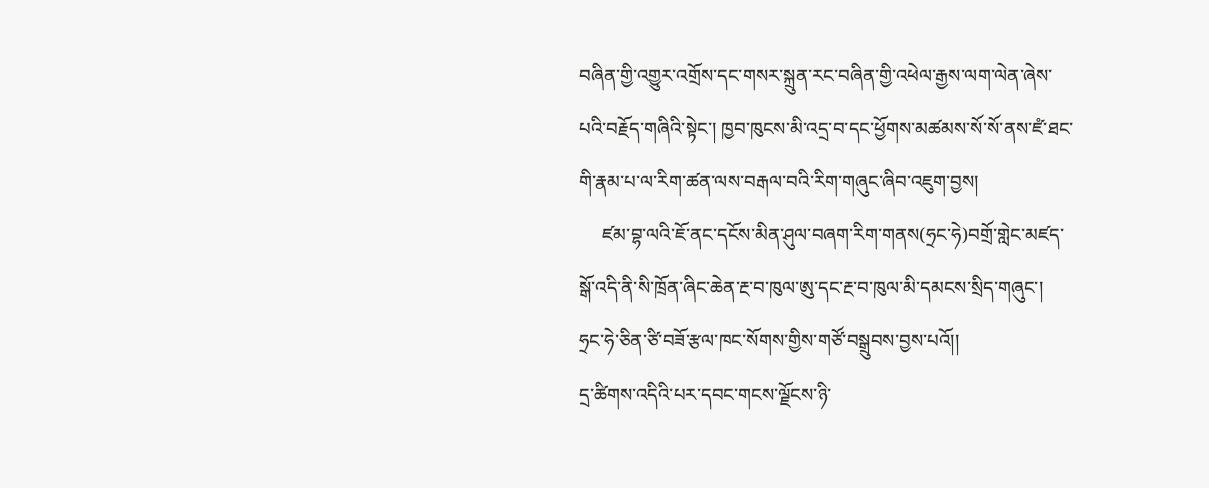བཞིན་གྱི་འགྱུར་འགྲོས་དང་གསར་སྐྲུན་རང་བཞིན་གྱི་འཕེལ་རྒྱས་ལག་ལེན་ཞེས་པའི་བརྗོད་གཞིའི་སྟེང་། ཁྱབ་ཁུངས་མི་འདྲ་བ་དང་ཕྱོགས་མཚམས་སོ་སོ་ནས་ཛཾ་ཐང་གི་རྣམ་པ་ལ་རིག་ཚན་ལས་བརྒལ་བའི་རིག་གཞུང་ཞིབ་འཇུག་བྱས།
     ཛམ་བྷ་ལའི་ཇོ་ནང་དངོས་མིན་ཤུལ་བཞག་རིག་གནས(ཧྲང་ཧེ)བགྲོ་གླེང་མཛད་སྒོ་འདི་ནི་སི་ཁྲོན་ཞིང་ཆེན་རྔ་བ་ཁུལ་ཨུ་དང་རྔ་བ་ཁུལ་མི་དམངས་སྲིད་གཞུང་། ཧྲང་ཧེ་ཅིན་ཙི་བཟོ་རྩལ་ཁང་སོགས་གྱིས་གཙོ་བསྒྲུབས་བྱས་པའོ།།
དྲ་ཚིགས་འདིའི་པར་དབང་གངས་ལྗོངས་ཉི་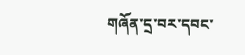གཞོན་དྲ་བར་དབང་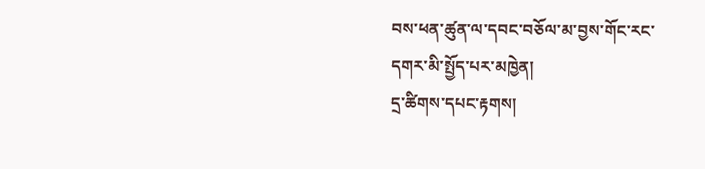བས་ཕན་ཚུན་ལ་དབང་བཅོལ་མ་བྱས་གོང་རང་དགར་མི་སྤྱོད་པར་མཁྱེན།
དྲ་ཚིགས་དཔང་རྟགས།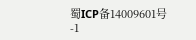蜀ICP备14009601号-1